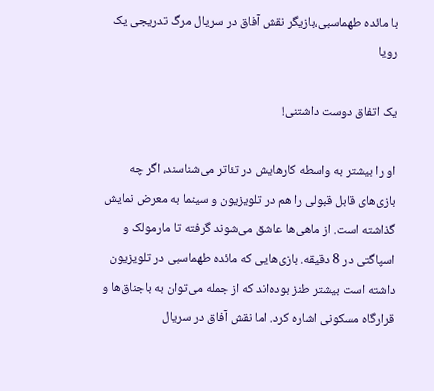با مائده طهماسبی،‌بازیگر نقش آفاق در سریال مرگ تدریجی یک رویا‌

یک اتفاق دوست داشتنی!

او را بیشتر به واسطه کارهایش در تئاتر می‌شناسند، اگر چه بازی‌های قابل قبولی را هم در تلویزیون و سینما به معرض نمایش گذاشته است. از ماهی‌ها عاشق می‌شوند گرفته تا مارمولک و اسپاگتی در 8 دقیقه. بازی‌هایی که مائده طهماسبی در تلویزیون داشته است بیشتر طنز بوده‌اند که از جمله می‌توان به باجناق‌ها و قرارگاه مسکونی اشاره کرد. اما نقش آفاق در سریال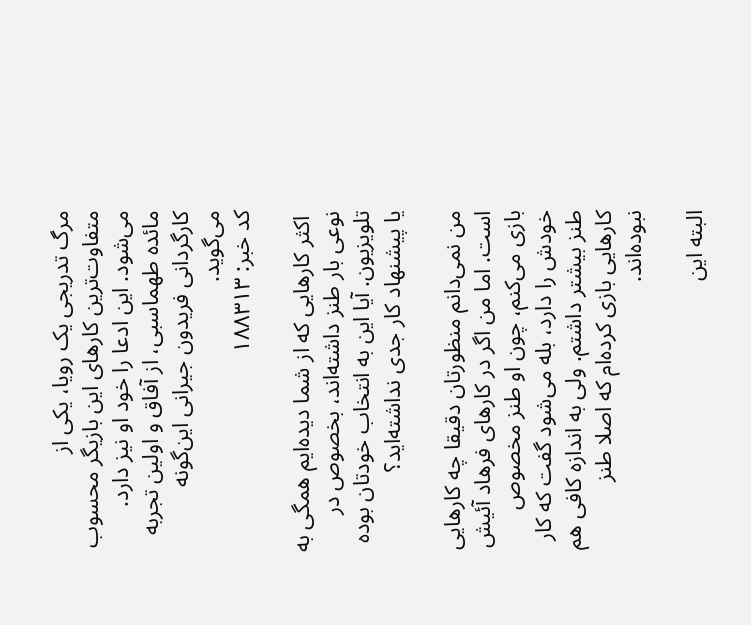مرگ تدریجی یک رویا، یکی از متفاوت‌ترین کارهای این بازیگر محسوب می‌شود. این ادعا را خود او نیز دارد. مائده طهماسبی، از آفاق و اولین تجربه کارگردانی فریدون جیرانی این‌گونه می‌گوید.
کد خبر: ۱۸۸۳۱۳

 اکثر کارهایی که از شما دیده‌ایم همگی به نوعی بار طنز داشته‌‌اند، بخصوص در تلویزیون. آیا این به انتخاب خودتان بوده یا پیشنهاد کار جدی نداشته‌اید؟

من نمی‌دانم منظورتان دقیقا چه کارهایی است. اما من اگر در کارهای فرهاد آئیش بازی می‌کنم، چون او طنز مخصوص خودش را دارد، بله می‌شود گفت که کار طنز بیشتر داشتم. ولی به اندازه کافی هم کارهایی بازی کرده‌ام که اصلا طنز نبوده‌اند.

البته این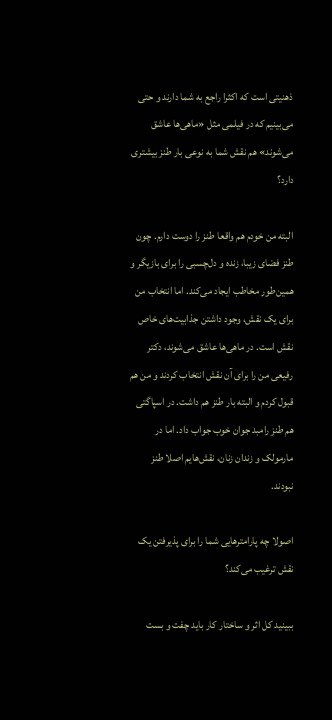ذهنیتی است که اکثرا راجع به شما دارند و حتی می‌بینیم که در فیلمی مثل «ماهی‌ها عاشق می‌شوند» هم نقش شما به نوعی بار طنز بیشتری دارد؟

البته من خودم هم واقعا طنز را دوست دارم. چون طنز فضای زیبا، زنده و دل‌چسبی را برای بازیگر و همین‌طور مخاطب ایجاد می‌کند. اما انتخاب من برای یک نقش، وجود داشتن جذابیت‌های خاص نقش است. در ماهی‌ها عاشق می‌شوند، دکتر رفیعی من را برای آن نقش انتخاب کردند و من هم قبول کردم و البته بار طنز هم داشت. در اسپاگتی هم طنز رامبد جوان خوب جواب داد. اما در مارمولک و زندان زنان، نقش‌‌هایم اصلا طنز نبودند.

اصولا چه پارامترهایی شما را برای پذیرفتن یک نقش ترغیب می‌کند؟

ببینید کل اثر و ساختار کار باید چفت و بست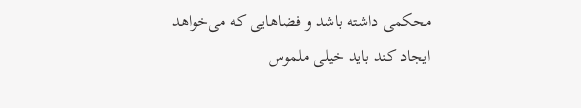محکمی داشته باشد و فضاهایی که می‌خواهد ایجاد کند باید خیلی ملموس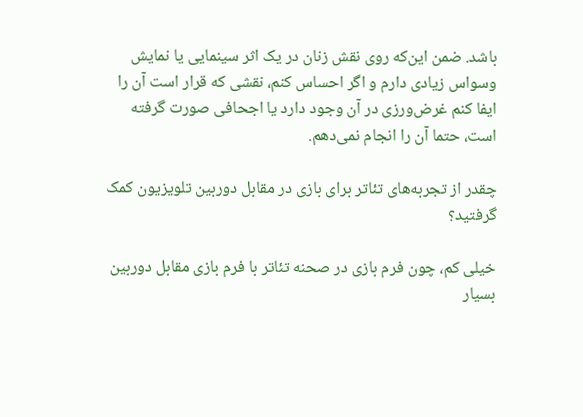باشد. ضمن این‌که روی نقش زنان در یک اثر سینمایی یا نمایش وسواس زیادی دارم و اگر احساس کنم، نقشی که قرار است آن را ایفا کنم غرض‌ورزی‌ در آن وجود دارد یا اجحافی صورت گرفته است، حتما آن را انجام نمی‌دهم.

چقدر از تجربه‌های تئاتر برای بازی در مقابل دوربین تلویزیون کمک گرفتید؟

خیلی کم،‌ چون فرم بازی در صحنه تئاتر با فرم بازی مقابل دوربین بسیار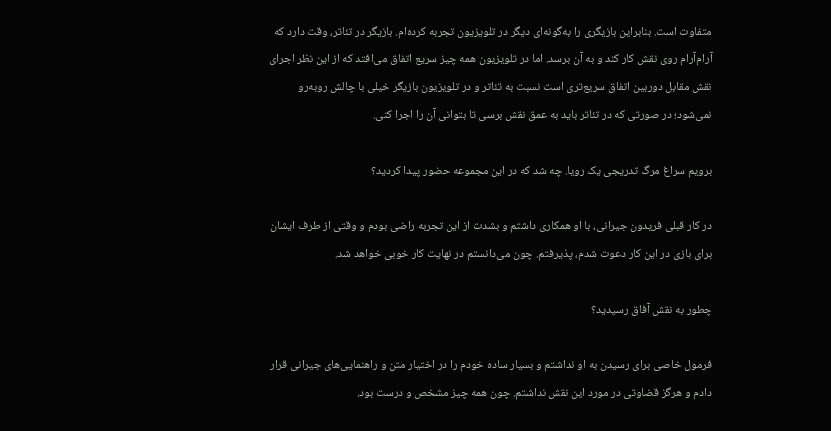متفاوت است. بنابراین بازیگری را به‌گونه‌ای دیگر در تلویزیون تجربه کرده‌ام. بازیگر در تئاتر، وقت دارد که آرام‌آرام روی نقش کار کند و به آن برسد. اما در تلویزیون همه چیز سریع اتفاق می‌افتد که از این‌ نظر اجرای نقش مقابل دوربین اتفاق سریع‌تری است نسبت به تئاتر و در تلویزیون بازیگر خیلی با چالش روبه‌رو نمی‌شود؛ در صورتی که در تئاتر باید به عمق نقش برسی تا بتوانی آن را اجرا کنی.

برویم سراغ مرگ تدریجی یک رویا. چه شد که در این مجموعه حضور پیدا کردید؟

در کار قبلی فریدون جیرانی، با او همکاری داشتم و بشدت از این تجربه راضی بودم و وقتی از طرف ایشان برای بازی در این کار دعوت شدم، پذیرفتم. چون می‌دانستم در نهایت کار خوبی خواهد شد.

چطور به نقش آفاق رسیدید؟

فرمول خاصی برای رسیدن به او نداشتم و بسیار ساده خودم را در اختیار متن و راهنمایی‌های جیرانی قرار دادم و هرگز قضاوتی در مورد این نقش نداشتم. چون همه چیز مشخص و درست بود.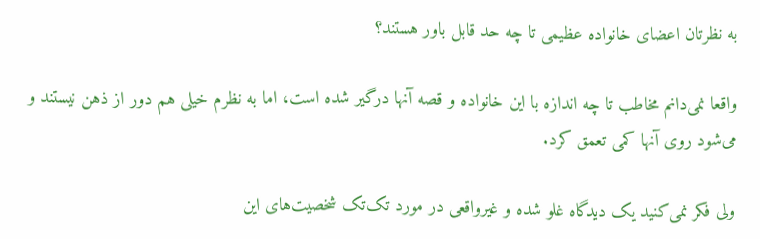به نظرتان اعضای خانواده عظیمی تا چه حد قابل باور هستند؟

واقعا نمی‌دانم مخاطب تا چه اندازه با این خانواده و قصه آنها درگیر شده است، اما به نظرم خیلی هم دور از ذهن نیستند و می‌شود روی آنها کمی تعمق کرد.

ولی فکر نمی‌کنید یک دیدگاه غلو شده و غیرواقعی در مورد تک‌تک شخصیت‌های این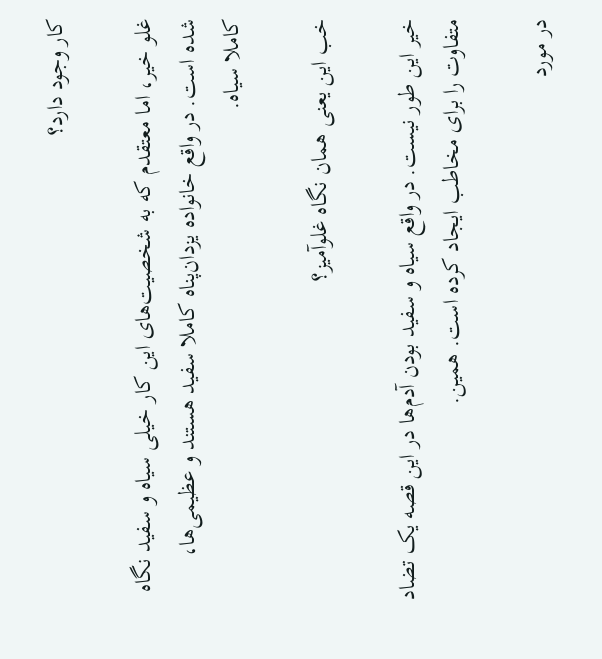کار وجود دارد؟

غلو خیر، اما معتقدم که به شخصیت‌های این کار خیلی سیاه و سفید نگاه شده است. در واقع خانواده یزدان‌پناه کاملا سفید هستند و عظیمی‌ها، کاملا سیاه.

خب این یعنی همان نگاه غلوآمیز؟

خیر این طور نیست. در واقع سیاه و سفید بودن آدم‌ها در این قصه یک تضاد متفاوت را برای مخاطب ایجاد کرده است. همین.

در مورد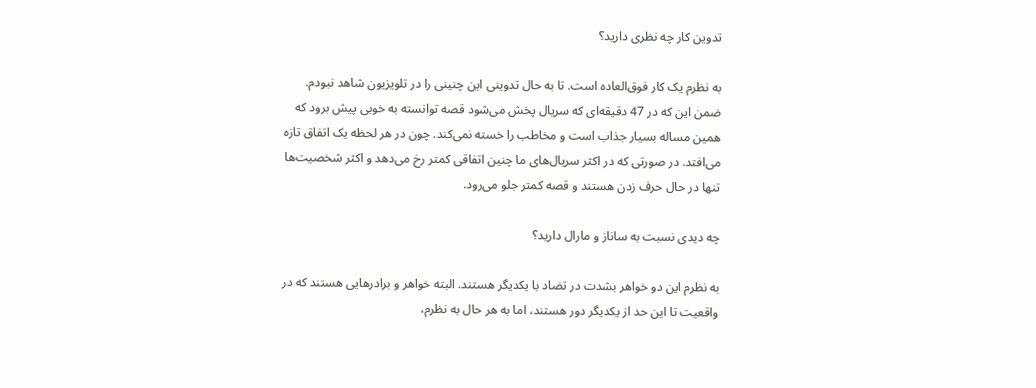تدوین کار چه نظری دارید؟

به نظرم یک کار فوق‌العاده است. تا به حال تدوینی این چنینی را در تلویزیون شاهد نبودم. ضمن این که در 47 دقیقه‌ای که سریال پخش می‌شود قصه توانسته به خوبی پیش برود که همین مساله بسیار جذاب است و مخاطب را خسته نمی‌کند. چون در هر لحظه یک اتفاق تازه می‌افتد. در صورتی که در اکثر سریال‌های ما چنین اتفاقی کمتر رخ می‌دهد و اکثر شخصیت‌ها تنها در حال حرف زدن هستند و قصه کمتر جلو می‌رود.

چه دیدی نسبت به ساناز و مارال دارید؟

به نظرم این دو خواهر بشدت در تضاد با یکدیگر هستند. البته خواهر و برادرهایی هستند که در واقعیت تا این حد از یکدیگر دور هستند، اما به هر حال به نظرم،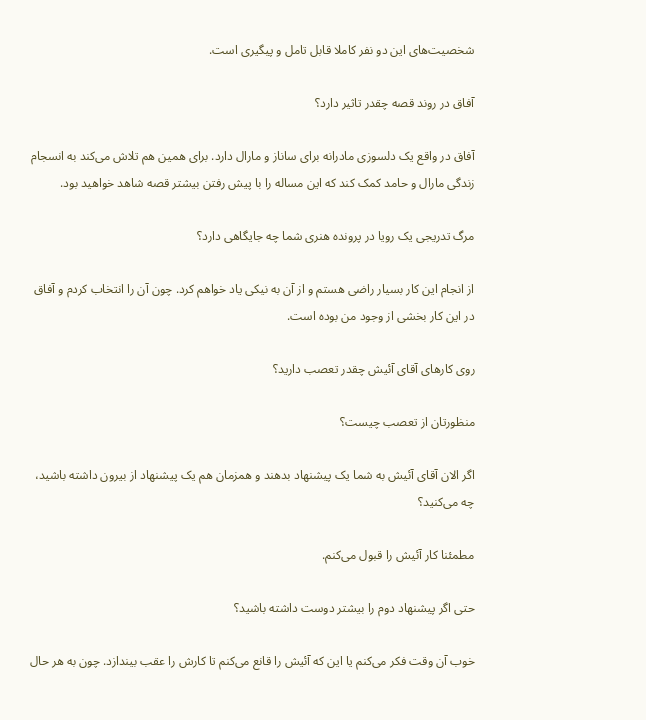شخصیت‌های این دو نفر کاملا قابل تامل و پیگیری است.

آفاق در روند قصه چقدر تاثیر دارد؟

آفاق در واقع یک دلسوزی مادرانه برای ساناز و مارال دارد. برای همین هم تلاش می‌کند به انسجام زندگی مارال و حامد کمک کند که این مساله را با پیش رفتن بیشتر قصه شاهد خواهید بود.

مرگ تدریجی یک رویا در پرونده هنری شما چه جایگاهی دارد؟

از انجام این کار بسیار راضی هستم و از آن به نیکی یاد خواهم کرد. چون آن را انتخاب کردم و آفاق در این کار بخشی از وجود من بوده است.

روی کارهای آقای آئیش چقدر تعصب دارید؟

منظورتان از تعصب چیست؟

اگر الان آقای آئیش به شما یک پیشنهاد بدهند و همزمان هم یک پیشنهاد از بیرون داشته باشید، چه می‌کنید؟

مطمئنا کار آئیش را قبول می‌کنم.

حتی اگر پیشنهاد دوم را بیشتر دوست داشته باشید؟

خوب آن وقت فکر می‌کنم یا این که آئیش را قانع می‌کنم تا کارش را عقب بیندازد. چون به هر حال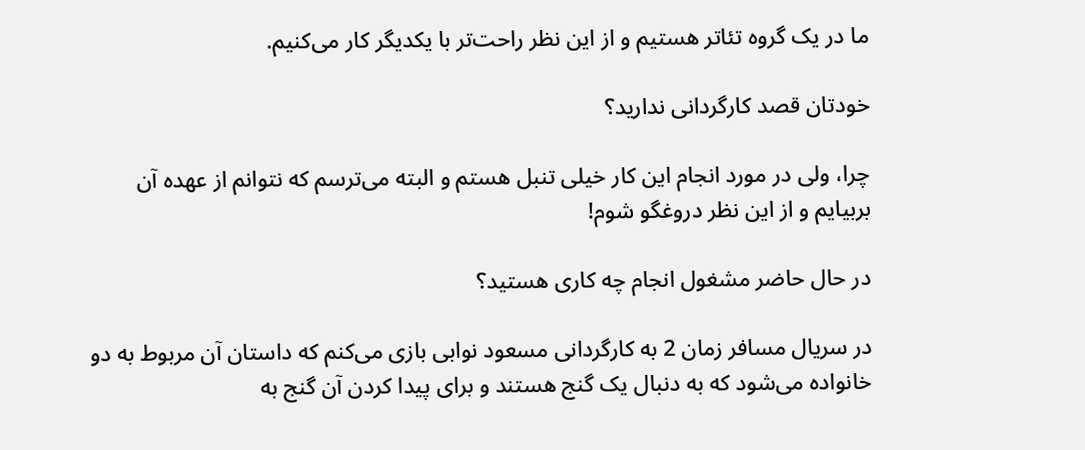ما در یک گروه تئاتر هستیم و از این نظر راحت‌تر با یکدیگر کار می‌کنیم.

خودتان قصد کارگردانی ندارید؟

چرا، ولی در مورد انجام این کار خیلی تنبل هستم و البته می‌ترسم که نتوانم از عهده آن بربیایم و از این نظر دروغگو شوم!

در حال حاضر مشغول انجام چه کاری هستید؟

در سریال مسافر زمان 2 به کارگردانی مسعود نوابی بازی می‌کنم که داستان آن مربوط به دو خانواده می‌شود که به دنبال یک گنج هستند و برای پیدا کردن آن گنج به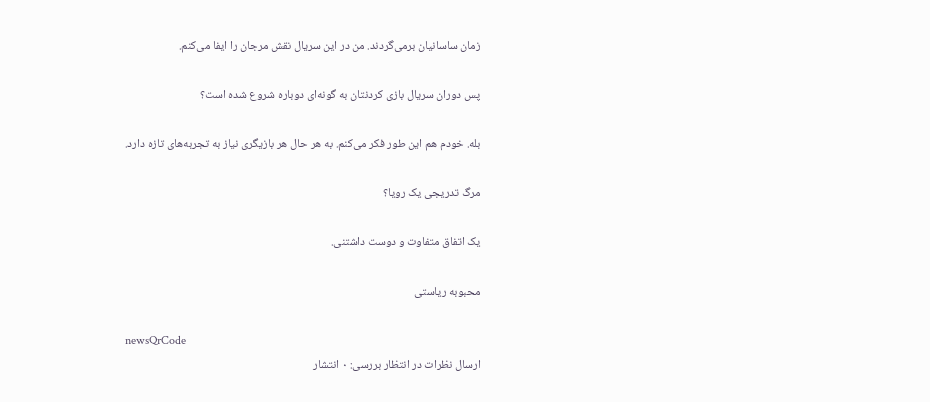زمان ساسانیان برمی‌گردند. من در این سریال نقش مرجان را ایفا می‌کنم.

پس دوران سریال بازی کردنتان به گونه‌ای دوباره شروع شده است؟

بله. خودم هم این طور فکر می‌کنم. به هر حال هر بازیگری نیاز به تجربه‌های تازه دارد.

مرگ تدریجی یک رویا؟

یک اتفاق متفاوت و دوست داشتنی.

محبوبه ریاستی‌

newsQrCode
ارسال نظرات در انتظار بررسی: ۰ انتشار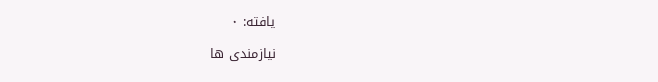یافته: ۰

نیازمندی ها